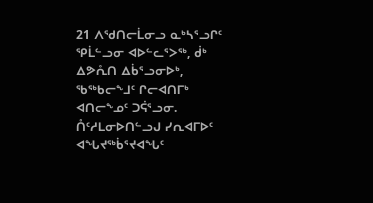21 ᐱᖁᑎᓕᒫᓂᓗ ᓇᒃᓴᕐᓗᒋᑦ ᕿᒫᓪᓗᓂ ᐊᐅᓪᓚᕐᐳᖅ, ᑰᒃ ᐃᕗᕅᑎ ᐃᑳᕐᓗᓂᐅᒃ, ᖃᖅᑲᓕᖕᒧᑦ ᒋᓕᐊᑎᒥᒃ ᐊᑎᓕᖕᓄᑦ ᑐᕌᕐᓗᓂ.
ᑍᑦᓱᒪᓂᐅᑎᓪᓗᒍ ᓯᕆᐊᒥᐅᑦ ᐊᖓᔪᖅᑳᕐᔪᐊᖓᑦ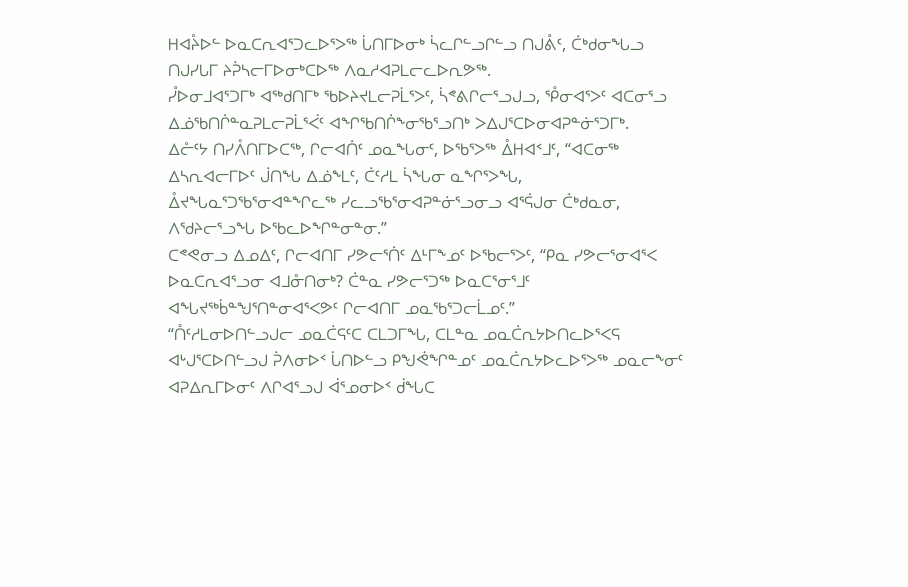ᕼᐊᔧᐅᓪ ᐅᓇᑕᕆᐊᕐᑐᓚᐅᕐᐳᖅ ᒑᑎᒥᐅᓂᒃ ᓵᓚᒋᓪᓗᒋᓪᓗ ᑎᒍᕔᑦ, ᑖᒃᑯᓂᖓᓗ ᑎᒍᓯᒐᒥ ᔨᕉᓴᓕᒥᐅᓂᒃᑕᐅᖅ ᐱᓇᓱᐊᕈᒪᓕᓚᐅᕆᕗᖅ.
ᓮᐅᓂᒧᐊᕐᑐᒥᒃ ᐊᖅᑯᑎᒥᒃ ᖃᐅᔨᔪᒪᓕᕈᒫᕐᐳᑦ, ᓵᕝᕕᒋᓕᕐᓗᒍᓗ, ᕾᓂᐊᕐᐳᑦ ᐊᑕᓂᕐᓗ ᐃᓅᖃᑎᒌᓐᓇᕈᒪᓕᕈᒫᕐᐹᑦ ᐊᖏᖃᑎᒌᖕᓂᖃᕐᓗᑎᒃ ᐳᐃᒍᕐᑕᐅᓂᐊᕈᓐᓃᕐᑐᒥᒃ.
ᐃᓔᑦᔭ ᑎᓯᐰᑎᒥᐅᑕᖅ, ᒋᓕᐊᑏᑦ ᓄᓇᖓᓂᑦ, ᐅᖃᕐᐳᖅ ᐂᕼᐊᑉᒧᑦ, “ᐊᑕᓂᖅ ᐃᓴᕆᐊᓕᒥᐅᑦ ᒎᑎᖓ ᐃᓅᖕᒪᑦ, ᑖᑦᓱᒪ ᓵᖓᓂ ᓇᖏᕐᐳᖓ, ᐂᔪᖓᓇᕐᑐᖃᕐᓂᐊᓐᖏᓚᖅ ᓯᓚᓗᖃᕐᓂᐊᕈᓐᓃᕐᓗᓂᓗ ᐊᕐᕌᒍᓂ ᑖᒃᑯᓇᓂ, ᐱᖁᔨᓕᕐᓗᖓ ᐅᖃᓚᐅᖏᓐᓂᓐᓂ.”
ᑕᕝᕙᓂᓗ ᐃᓄᐃᑦ, ᒋᓕᐊᑎᒥ ᓯᕗᓕᕐᑏᑦ ᐃᒻᒥᖕᓄᑦ ᐅᖃᓕᕐᐳᑦ, “ᑭᓇ ᓯᕗᓕᕐᓂᐊᕐᐸ ᐅᓇᑕᕆᐊᕐᓗᓂ ᐊᒧᓁᑎᓂᒃ? ᑖᓐᓇ ᓯᕗᓕᕐᑐᖅ ᐅᓇᑕᕐᓂᕐᒧᑦ ᐊᖓᔪᖅᑳᓐᖑᕐᑎᓐᓂᐊᕐᐸᕗᑦ ᒋᓕᐊᑎᒥ ᓄᓇᖃᕐᑐᓕᒫᓄᑦ.”
“ᑍᑦᓱᒪᓂᐅᑎᓪᓗᒍᓕ ᓄᓇᑖᕋᑦᑕ ᑕᒪᑐᒥᖓ, ᑕᒪᓐᓇ ᓄᓇᑖᕆᔭᐅᑎᓚᐅᕐᐸᕋ ᐊᒡᒍᕐᑕᐅᑎᓪᓗᒍ ᕉᐱᓂᐅᑉ ᒑᑎᐅᓪᓗ ᑭᖑᕚᖏᓐᓄᑦ ᓄᓇᑖᕆᔭᐅᓚᐅᕐᐳᖅ ᓄᓇᓕᖕᓂᑦ ᐊᕈᐃᕆᒥᐅᓂᑦ ᐱᒋᐊᕐᓗᒍ ᐋᕐᓄᓂᐅᑉ ᑰᖓᑕ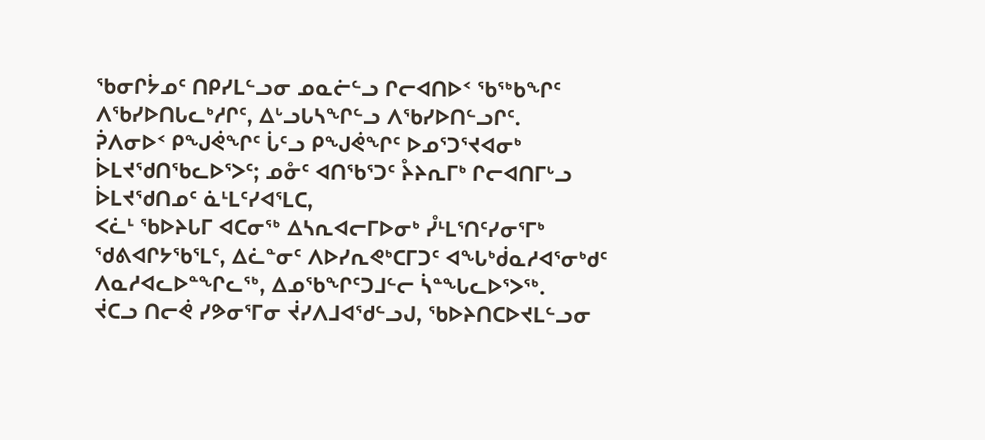ᖃᓂᒋᔮᓄᑦ ᑎᑭᓯᒪᓪᓗᓂ ᓄᓇᓖᓪᓗ ᒋᓕᐊᑎᐅᑉ ᖃᖅᑲᖏᑦ ᐱᖃᓯᐅᑎᒐᓚᒃᓱᒋᑦ, ᐃᒡᓗᒐᓴᖏᓪᓗ ᐱᖃᓯᐅᑎᓪᓗᒋᑦ.
ᕉᐱᓂᐅᑉ ᑭᖑᕚᖏᑦ ᒑᑦᓗ ᑭᖑᕚᖏᑦ ᐅᓄᕐᑐᕐᔪᐊᓂᒃ ᐆᒪᔪᖁᑎᖃᓚᐅᕐᐳᑦ; ᓄᓁᑦ ᐊᑎᖃᕐᑐᑦ ᔧᔨᕆᒥᒃ ᒋᓕᐊᑎᒥᒡᓗ ᐆᒪᔪᖁᑎᓄᑦ ᓈᒻᒪᑦᓯᐊᕐᒪᑕ,
ᐸᓛᒻ ᖃᐅᔨᒐᒥ ᐊᑕᓂᖅ ᐃᓴᕆᐊᓕᒥᐅᓂᒃ ᓮᒻᒪᕐᑎᑦᓯᓂᕐᒥᒃ ᖁᕕᐊᒋᔭᖃᕐᒪᑦ, ᐃᓛᓐᓂᑦ ᐱᐅᓯᕆᕙᒃᑕᒥᑐᑦ ᐊᖓᒃᑰᓇᓱᐊᕐᓂᒃᑯᑦ ᐱᓇᓱᐊᓚᐅᓐᖏᓚᖅ, ᐃᓄᖃᖏᑦᑐᒧᓪᓕ ᓵᓐᖓᓚᐅᕐᐳᖅ.
ᔫᑕᓗ ᑎᓕᕚ ᓯᕗᓂᕐᒥᓂ ᔫᓯᐱᒧᐊᖁᓪᓗᒍ, ᖃᐅᔨᑎᑕᐅᔪᒪᓪᓗᓂ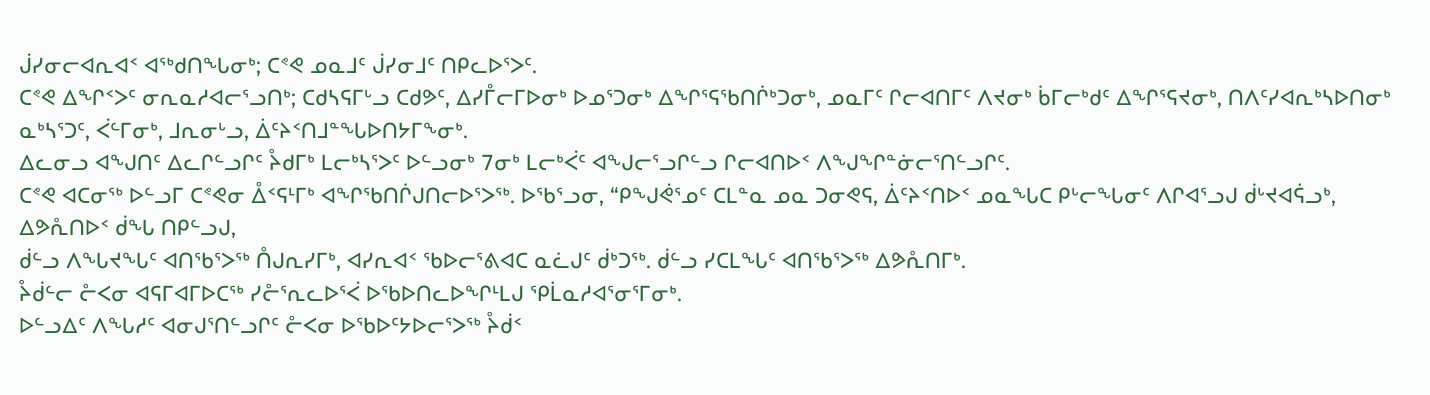ᒎᓯᓂᓕᐊᕆᐊᑉ ᐊᖅᑯᑎᖓᓂᒃ; ᑕᕝᕙ ᓄᓇᒧᑦ ᒎᓯᓂᒧᑦ ᑎᑭᓚᐅᕐᐳᑦ.
ᑕᕝᕙ ᐃᖏᑉᐳᑦ ᓂᕆᓇᓱᐊᓕᕐᓗᑎᒃ; ᑕᑯᓴᕋᒥᒡᓗ ᑕᑯᕗᑦ, ᐃᓯᒤᓕᒥᐅᓂᒃ ᐅᓄᕐᑐᓂᒃ ᐃᖏᕐᕋᖃᑎᒌᒃᑐᓂᒃ, ᓄᓇᒥᑦ ᒋᓕᐊᑎᒥᑦ ᐱᔪᓂᒃ ᑳᒥᓕᒃᑯᑦ ᐃᖏᕐᕋᔪᓂᒃ, ᑎᐱᑦᓯᐊᕆᒃᓴᐅᑎᓂᒃ ᓇᒃᓴᕐᑐᑦ, ᐹᓪᒥᓂᒃ, ᒧᕆᓂᒡᓗ, ᐄᑦᔨᑉᑎᒧᓐᖓᐅᑎᔭᒥᖕᓂᒃ.
ᐃᓚᓂᓗ ᐊᖑᑎᑦ ᐃᓚᒋᓪᓗᒋᑦ ᔧᑯᒥᒃ ᒪᓕᒃᓴᕐᐳᑦ ᐅᓪᓗᓂᒃ 7ᓂᒃ ᒪᓕᒃᐹᑦ ᐊᖑᓕᕐᓗᒋᓪᓗ ᒋᓕᐊᑎᐅᑉ ᐱᖑᖏᓐᓃᓕᕐᑎᓪᓗᒋᑦ.
ᑕᕝᕙ ᐊᑕᓂᖅ ᐅᓪᓗᒥ ᑕᕝᕙᓂ ᐂᑉᕋᒻᒥᒃ ᐊᖏᖃᑎᒌᒍᑎᓕᐅᕐᐳᖅ. ᐅᖃᕐᓗᓂ, “ᑭᖑᕚᕐᓄᑦ ᑕᒪᓐᓇ ᓄᓇ ᑐᓂᕙᕋ, ᐄᑦᔨᑉᑎᐅᑉ ᓄᓇᖓᑕ ᑭᒡᓕᖓᓂᑦ ᐱᒋᐊᕐᓗᒍ ᑰᒡᔪᐊᕌᓗᒃ, ᐃᕗᕅᑎᐅᑉ ᑰᖓ ᑎᑭᓪᓗᒍ,
ᑰᓪᓗ ᐱᖓᔪᖓᑦ ᐊᑎᖃᕐᐳᖅ ᑍᒍᕆᓯᒥᒃ, ᐊᓯᕆᐊᑉ ᖃᐅᓕᕐᕕᐊᑕ ᓇᓛᒍᑦ ᑰᒃᑐᖅ. ᑰᓪᓗ ᓯᑕᒪᖓᑦ ᐊᑎᖃᕐᐳᖅ ᐃᕗᕅᑎᒥᒃ.
ᔧᑰᓪᓕ ᓔᐸᓂ ᐊᕋᒥᐊᒥᐅᑕᖅ ᓯᓔᕐᕆᓚᐅᕐᐹ ᐅᖃᐅᑎᓚᐅᖏᒻᒪᒍ ᕿᒫᓇᓱᐊᕐᓂᕐᒥᓂᒃ.
ᐅᓪᓗᐃᑦ ᐱᖓᓱᑦ ᐊᓂᒍᕐᑎᓪᓗᒋᑦ ᓔᐸᓂ ᐅᖃᐅᑦᔭᐅᓕᕐᐳᖅ ᔧᑰᑉ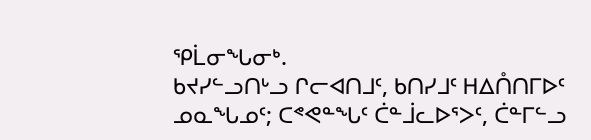ᕿᒫᓂᖓᓂᒃ.
ᑲᔪᓯᓪᓗᑎᒡᓗ ᒋᓕᐊᑎᒧᑦ, ᑲᑎᓯᒧᑦ ᕼᐃᑍᑎᒥᐅᑦ ᓄᓇᖓᓄᑦ; ᑕᕝᕙᓐᖓᑦ ᑖᓐᒨᓚᐅᕐᐳᑦ, ᑖᓐᒥᓪᓗ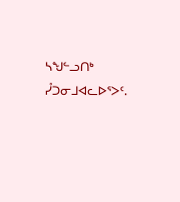ᓴᖑᓪᓗᑎᒃ ᓮᑐᓂᒧᐊᓚᐅᕐᐳᑦ.